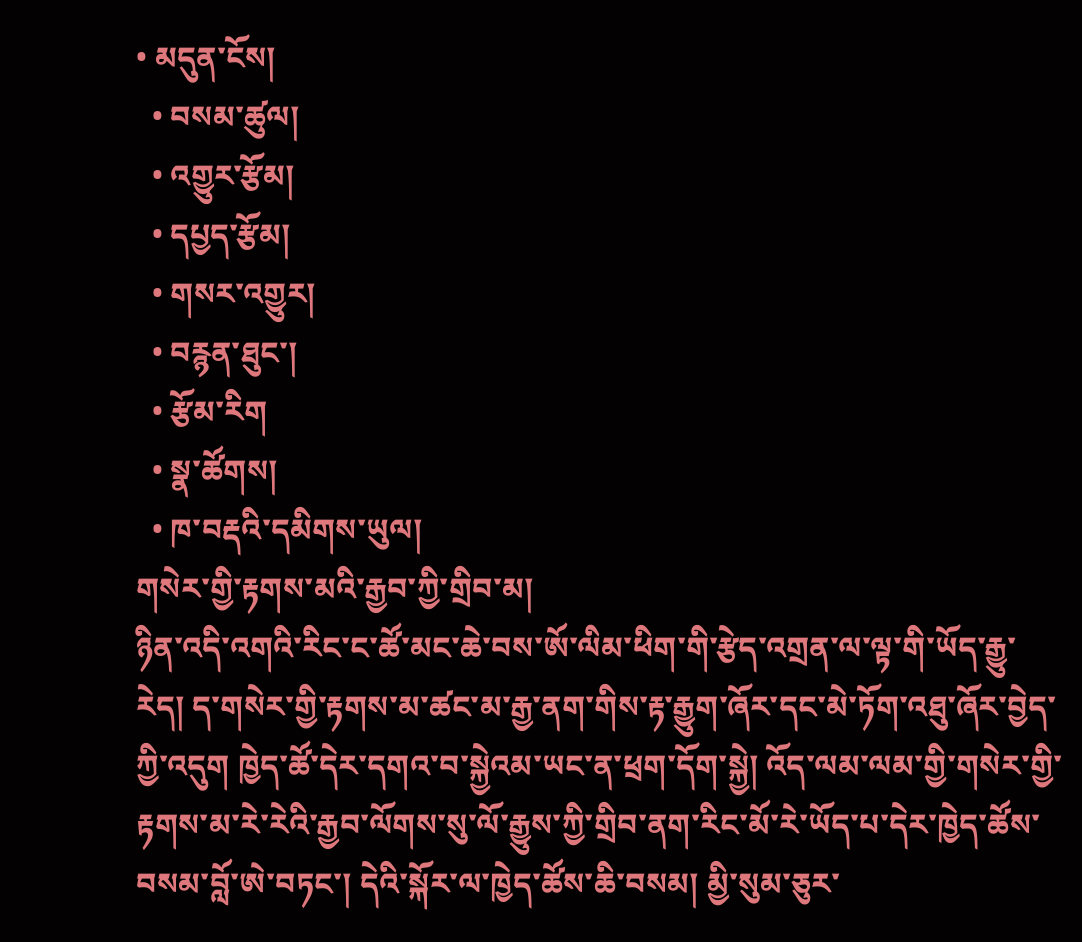• མདུན་ངོས།
  • བསམ་ཚུལ།
  • འགྱུར་རྩོམ།
  • དཔྱད་རྩོམ།
  • གསར་འགྱུར།
  • བརྙན་ཐུང་།
  • རྩོམ་རིག
  • སྣ་ཚོགས།
  • ཁ་བརྡའི་དམིགས་ཡུལ།
གསེར་གྱི་རྟགས་མའི་རྒྱབ་ཀྱི་གྲིབ་མ།
ཉིན་འདི་འགའི་རིང་ང་ཚོ་མང་ཆེ་བས་ཨོ་ལིམ་ཕིག་གི་རྩེད་འགྲན་ལ་ལྟ་གི་ཡོད་རྒྱུ་རེད། ད་གསེར་གྱི་རྟགས་མ་ཚང་མ་རྒྱ་ནག་གིས་རྟ་རྒྱུག་ཞོར་དང་མེ་ཏོག་འཐུ་ཞོར་བྱེད་ཀྱི་འདུག ཁྱེད་ཚོ་དེར་དགའ་བ་སྐྱེའམ་ཡང་ན་ཕྲག་དོག་སྐྱེ། འོད་ལམ་ལམ་གྱི་གསེར་གྱི་རྟགས་མ་རེ་རེའི་རྒྱབ་ལོགས་སུ་ལོ་རྒྱུས་ཀྱི་གྲིབ་ནག་རིང་མོ་རེ་ཡོད་པ་དེར་ཁྱེད་ཚོས་བསམ་བློ་ཨེ་བཏང་། དེའི་སྐོར་ལ་ཁྱེད་ཚོས་ཆི་བསམ། མྱི་སུམ་ཅུར་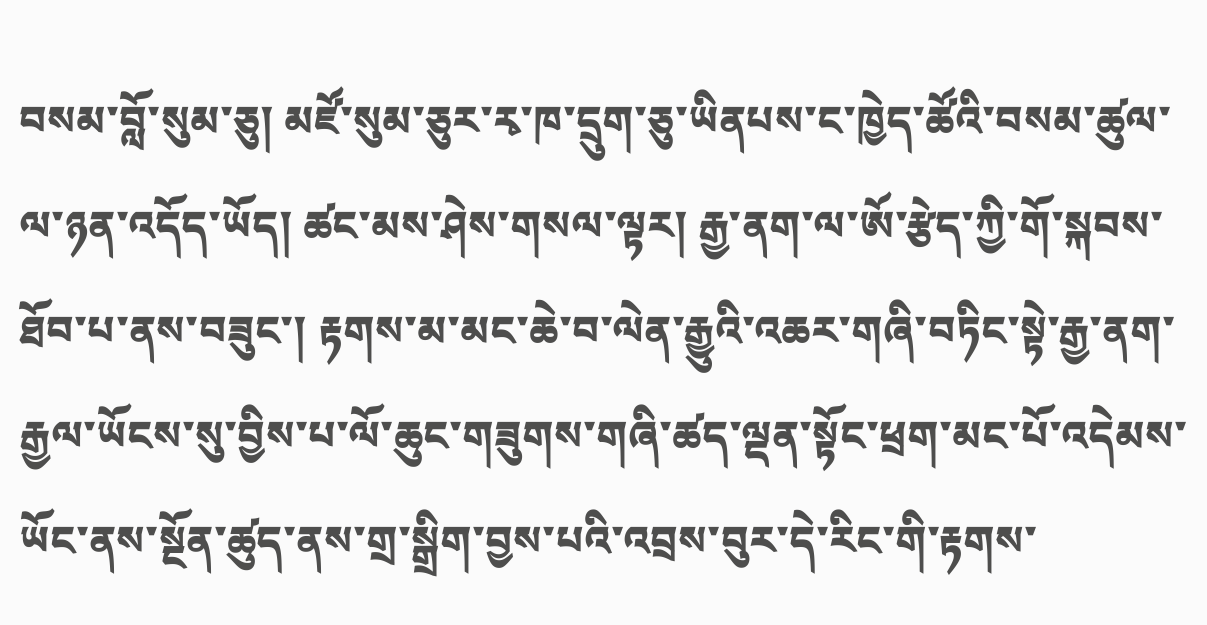བསམ་བློ་སུམ་ཅུ། མཛོ་སུམ་ཅུར་རྭ་ཁ་དྲུག་ཅུ་ཡིནཔས་ང་ཁྱེད་ཚོའི་བསམ་ཚུལ་ལ་ཉན་འདོད་ཡོད། ཚང་མས་ཤེས་གསལ་ལྟར། རྒྱ་ནག་ལ་ཨོ་རྩེད་ཀྱི་གོ་སྐབས་ཐོབ་པ་ནས་བཟུང་། རྟགས་མ་མང་ཆེ་བ་ལེན་རྒྱུའི་འཆར་གཞི་བཏིང་སྟེ་རྒྱ་ནག་རྒྱལ་ཡོངས་སུ་བྱིས་པ་ལོ་ཆུང་གཟུགས་གཞི་ཚད་ལྡན་སྟོང་ཕྲག་མང་པོ་འདེམས་ཡོང་ནས་སྔོན་ཚུད་ནས་གྲ་སྒྲིག་བྱས་པའི་འབྲས་བུར་དེ་རིང་གི་རྟགས་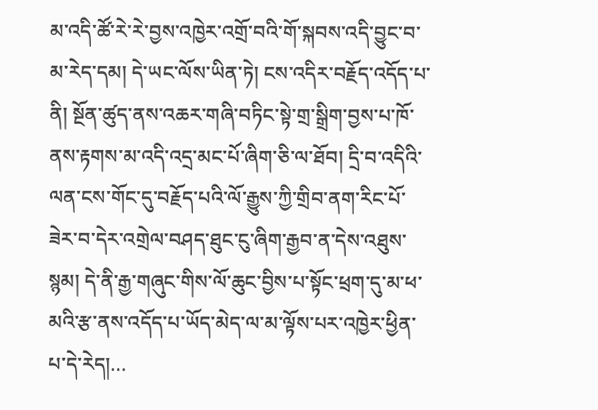མ་འདི་ཚོ་རེ་རེ་བྱས་འཁྱེར་འགྲོ་བའི་གོ་སྐབས་འདི་བྱུང་བ་མ་རེད་དམ། དེ་ཡང་ལོས་ཡིན་ཏེ། ངས་འདིར་བརྗོད་འདོད་པ་ནི། སྔོན་ཚུད་ནས་འཆར་གཞི་བཏིང་སྟེ་གྲ་སྒྲིག་བྱས་པ་ཁོ་ནས་རྟགས་མ་འདི་འདྲ་མང་པོ་ཞིག་ཅི་ལ་ཐོབ། དྲི་བ་འདིའི་ལན་ངས་གོང་དུ་བརྗོད་པའི་ལོ་རྒྱུས་ཀྱི་གྲིབ་ནག་རིང་པོ་ཟེར་བ་དེར་འགྲེལ་བཤད་ཐུང་ངུ་ཞིག་རྒྱབ་ན་དེས་འཐུས་སྙམ། དེ་ནི་རྒྱ་གཞུང་གིས་ལོ་ཆུང་བྱིས་པ་སྟོང་ཕྲག་དུ་མ་ཕ་མའི་རྩ་ནས་འདོད་པ་ཡོད་མེད་ལ་མ་ལྟོས་པར་འཁྱེར་ཕྱིན་པ་དེ་རེད།…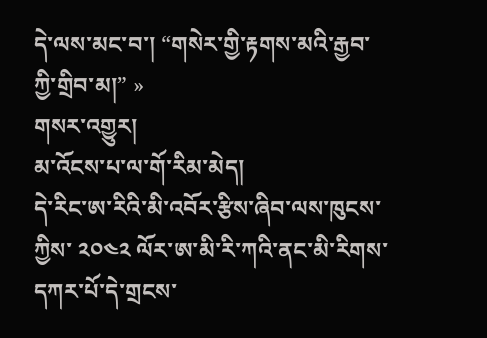དེ་ལས་མང་བ་། “གསེར་གྱི་རྟགས་མའི་རྒྱབ་ཀྱི་གྲིབ་མ།” »
གསར་འགྱུར།
མ་འོངས་པ་ལ་གོ་རིམ་མེད།
དེ་རིང་ཨ་རིའི་མི་འབོར་རྩིས་ཞིབ་ལས་ཁུངས་ཀྱིས་ ༢༠༤༢ ལོར་ཨ་མི་རི་ཀའི་ནང་མི་རིགས་དཀར་པོ་དེ་གྲངས་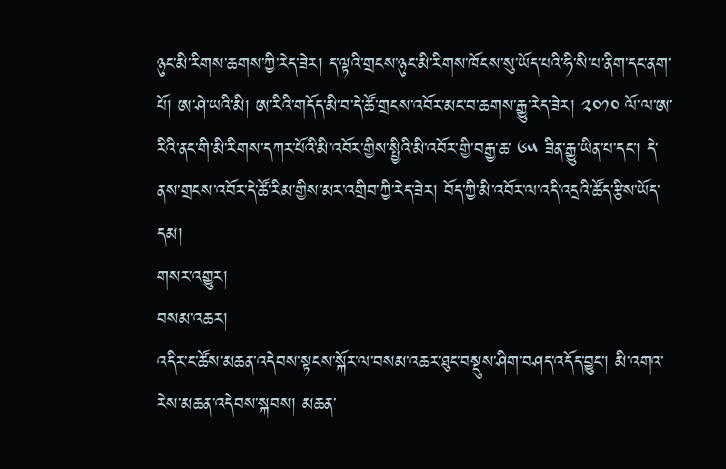ཉུང་མི་རིགས་ཆགས་ཀྱི་རེད་ཟེར། ད་ལྟའི་གྲངས་ཉུང་མི་རིགས་ཁོངས་སུ་ཡོད་པའི་ཧི་སི་པ་ནིག་དང་ནག་པོ། ཨ་ཤེ་ཡའི་མི། ཨ་རིའི་གདོད་མི་བ་དེ་ཚོ་གྲངས་འབོར་མང་བ་ཆགས་རྒྱུ་རེད་ཟེར། ༢༠༡༠ ལོ་ལ་ཨ་རིའི་ནང་གི་མི་རིགས་དཀར་པོའི་མི་འབོར་གྱིས་སྤྱིའི་མི་འབོར་གྱི་བརྒྱ་ཆ་ ༦༥ ཟིན་རྒྱུ་ཡིན་པ་དང་། དེ་ནས་གྲངས་འབོར་དེ་ཚོ་རིམ་གྱིས་མར་འགྲིབ་ཀྱི་རེད་ཟེར། བོད་ཀྱི་མི་འབོར་ལ་འདི་འདྲའི་ཚོད་རྩིས་ཡོད་དམ།
གསར་འགྱུར།
བསམ་འཆར།
འདིར་ང་ཚོས་མཆན་འདེབས་སྟངས་སྐོར་ལ་བསམ་འཆར་ཐུང་བསྡུས་ཤིག་བཤད་འདོད་བྱུང་། མི་འགའ་རེས་མཆན་འདེབས་སྐབས། མཆན་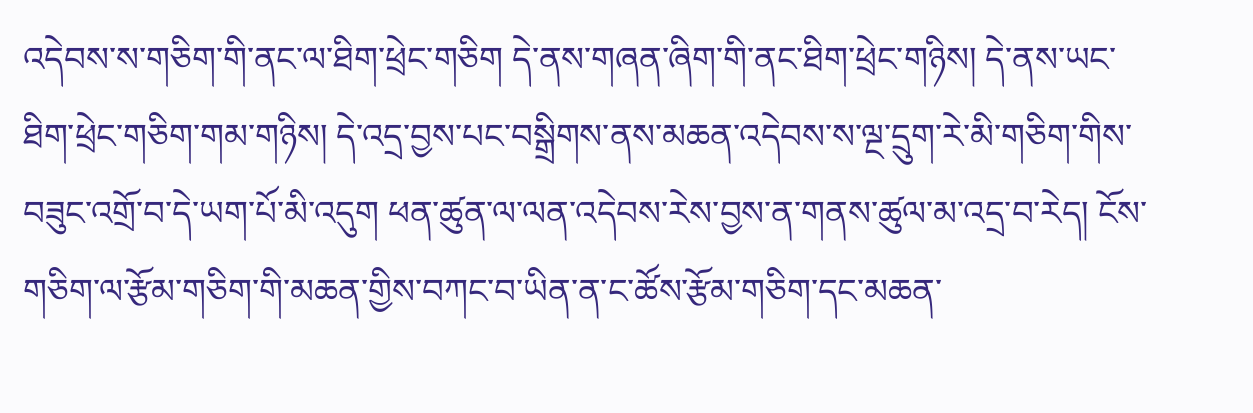འདེབས་ས་གཅིག་གི་ནང་ལ་ཐིག་ཕྲེང་གཅིག དེ་ནས་གཞན་ཞིག་གི་ནང་ཐིག་ཕྲེང་གཉིས། དེ་ནས་ཡང་ཐིག་ཕྲེང་གཅིག་གམ་གཉིས། དེ་འདྲ་བྱས་པང་བསྒྲིགས་ནས་མཆན་འདེབས་ས་ལྔ་དྲུག་རེ་མི་གཅིག་གིས་བཟུང་འགྲོ་བ་དེ་ཡག་པོ་མི་འདུག ཕན་ཚུན་ལ་ལན་འདེབས་རེས་བྱས་ན་གནས་ཚུལ་མ་འདྲ་བ་རེད། ངོས་གཅིག་ལ་རྩོམ་གཅིག་གི་མཆན་གྱིས་བཀང་བ་ཡིན་ན་ང་ཚོས་རྩོམ་གཅིག་དང་མཆན་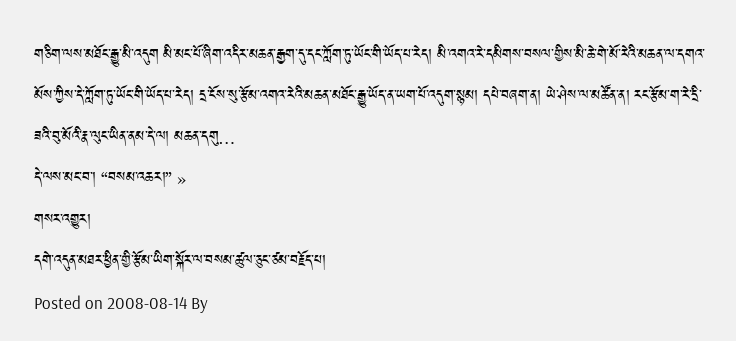གཅིག་ལས་མཐོང་རྒྱུ་མི་འདུག མི་མང་པོ་ཞིག་འདིར་མཆན་རྒྱག་དུ་དང་ཀློག་ཏུ་ཡོང་གི་ཡོད་པ་རེད། མི་འགའ་རེ་དམིགས་བསལ་གྱིས་མི་ཆེ་གེ་མོ་རེའི་མཆན་ལ་དགའ་མོས་ཀྱིས་དེ་ཀློག་ཏུ་ཡོང་གི་ཡོད་པ་རེད། དྲ་ངོས་སུ་རྩོམ་འགའ་རེའི་མཆན་མཐོང་རྒྱུ་ཡོད་ན་ཡག་པོ་འདུག་སྙམ། དཔེ་བཞག་ན། ཡེ་ཤེས་ལ་མཚོན་ན། རང་རྩོམ་ག་རེ་དྲི་ཟའི་བུ་མོའི་རྣ་ལུང་ཡིན་ནམ་དེ་ལ། མཆན་དགུ…
དེ་ལས་མང་བ་། “བསམ་འཆར།” »
གསར་འགྱུར།
དགེ་འདུན་མཐར་ཕྱིན་གྱི་རྩོམ་ཡིག་སྐོར་ལ་བསམ་ཚུལ་ཅུང་ཙམ་བརྗོད་པ།
Posted on 2008-08-14 By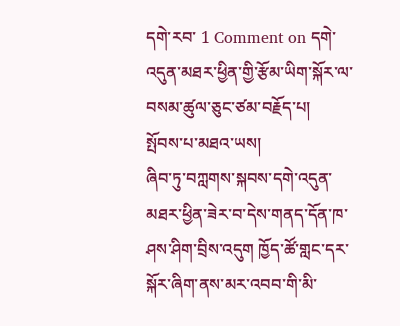དགེ་རབ་ 1 Comment on དགེ་འདུན་མཐར་ཕྱིན་གྱི་རྩོམ་ཡིག་སྐོར་ལ་བསམ་ཚུལ་ཅུང་ཙམ་བརྗོད་པ།
སྤོབས་པ་མཐའ་ཡས།
ཞིབ་ཏུ་བཀླགས་སྐབས་དགེ་འདུན་མཐར་ཕྱིན་ཟེར་བ་དེས་གནད་དོན་ཁ་ཤས་ཤིག་བྲིས་འདུག ཁྱོད་ཚོ་གླང་དར་སྐོར་ཞིག་ནས་མར་འབབ་གི་མི་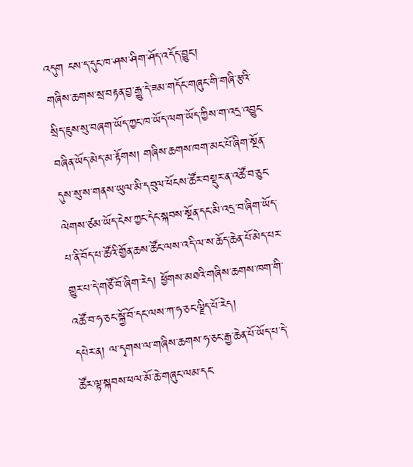འདུག ངས་ད་དུང་ཁ་ཤས་ཤིག་ཤོད་འདོད་བྱུང་།
གཞིས་ཆགས་སྲ་བརྟན་བྱ་རྒྱུ་དེ་ཟམ་གདོང་གཞུང་གི་གཞི་རྩའི་སྲིད་ཇུས་སུ་བཞག་ཡོད་ཀྱང་ཁ་ཡོད་ལག་ཡོད་ཀྱིས་ག་འདྲ་འབྱུང་བཞིན་ཡོད་མེད་མ་རྟོགས། གཞིས་ཆགས་ཁག་མང་པོ་ཞིག་སྔོན་དུས་སུ་ས་གནས་ཡུལ་མི་དབུལ་ཕོངས་ཚོར་བསྡུར་ན་འཚོ་བ་ཅུང་ལེགས་ཙམ་ཡོད་ངེས་ཀྱང་དེང་སྐབས་སྔོན་དང་མི་འདྲ་བ་ཞིག་ཡོད་པ་ནི་བོད་པ་ཚོའི་གྱོན་ཆས་ཚོང་ལས་འདི་ལ་ས་ཆོད་ཆེན་པོ་མེད་པར་གྱུར་པ་དེ་གཙོ་བོ་ཞིག་རེད། ཕྱོགས་མཐའི་གཞིས་ཆགས་ཁག་གི་འཚོ་བ་ཧ་ཅང་སྐྱོ་བོ་དང་ལས་ཀ་ཧ་ཅང་ལྗིད་པོ་རེད།
དཔེར་ན། ལ་དྭགས་ལ་གཞིས་ཆགས་ཧ་ཅང་རྒྱ་ཆེན་པོ་ཡོད་པ་དེ་ཚོར་ལྟ་སྐབས་ཕལ་མོ་ཆེ་གཞུང་ལམ་དང་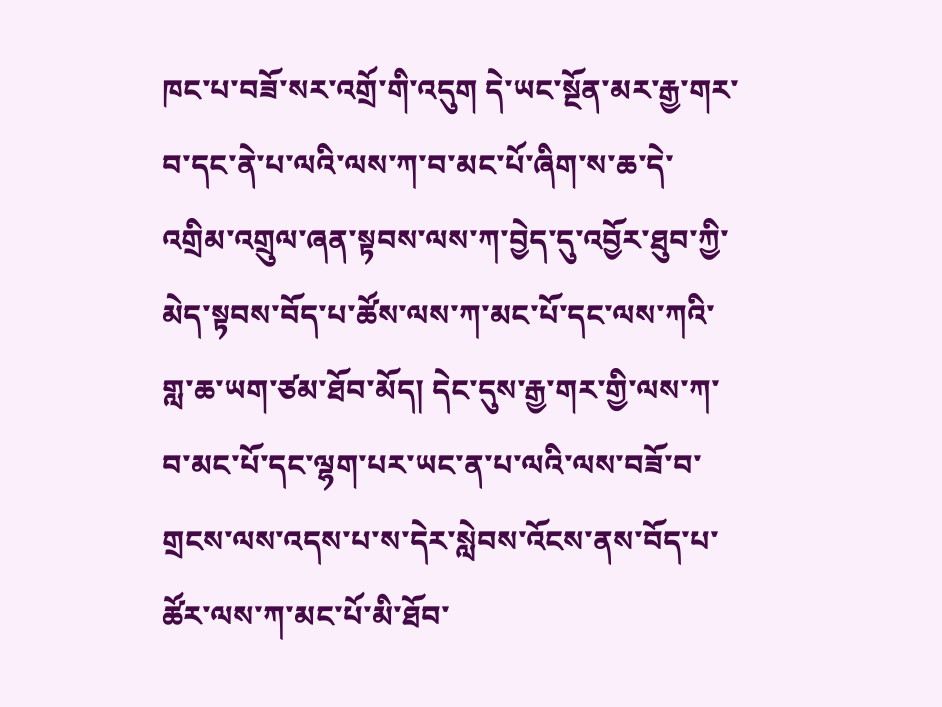ཁང་པ་བཟོ་སར་འགྲོ་གི་འདུག དེ་ཡང་སྔོན་མར་རྒྱ་གར་བ་དང་ནེ་པ་ལའི་ལས་ཀ་བ་མང་པོ་ཞིག་ས་ཆ་དེ་འགྲིམ་འགྲུལ་ཞན་སྟབས་ལས་ཀ་བྱེད་དུ་འབྱོར་ཐུབ་ཀྱི་མེད་སྟབས་བོད་པ་ཚོས་ལས་ཀ་མང་པོ་དང་ལས་ཀའི་གླ་ཆ་ཡག་ཙམ་ཐོབ་མོད། དེང་དུས་རྒྱ་གར་གྱི་ལས་ཀ་བ་མང་པོ་དང་ལྷག་པར་ཡང་ན་པ་ལའི་ལས་བཟོ་བ་གྲངས་ལས་འདས་པ་ས་དེར་སླེབས་འོངས་ནས་བོད་པ་ཚོར་ལས་ཀ་མང་པོ་མི་ཐོབ་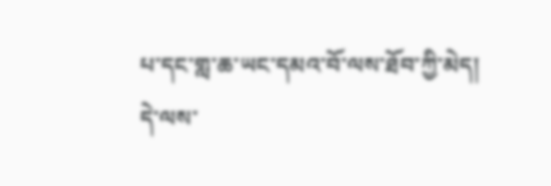པ་དང་གླ་ཆ་ཡང་དམའ་བོ་ལས་ཐོབ་ཀྱི་མེད།
དེ་ལས་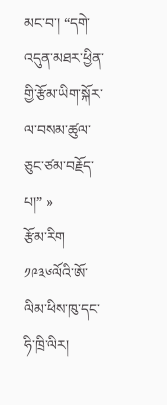མང་བ་། “དགེ་འདུན་མཐར་ཕྱིན་གྱི་རྩོམ་ཡིག་སྐོར་ལ་བསམ་ཚུལ་ཅུང་ཙམ་བརྗོད་པ།” »
རྩོམ་རིག
༡༩༣༦ལོའི་ཨོ་ལིམ་ཕིས་ཁུ་དང་ཧི་ཁྲི་ལིར།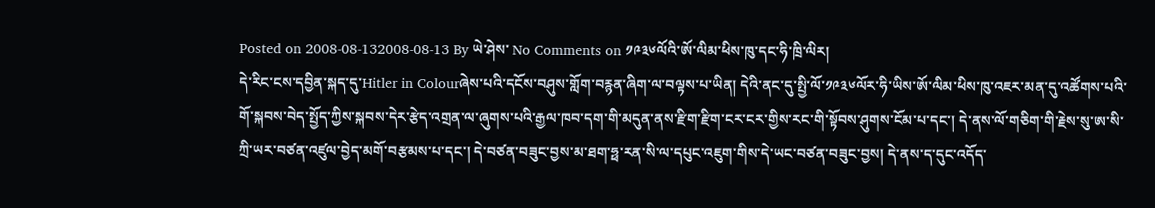Posted on 2008-08-132008-08-13 By ཡེ་ཤེས་ No Comments on ༡༩༣༦ལོའི་ཨོ་ལིམ་ཕིས་ཁུ་དང་ཧི་ཁྲི་ལིར།
དེ་རིང་ངས་དབྱིན་སྐད་དུ་Hitler in Colourཞེས་པའི་དངོས་བཤུས་གློག་བརྙན་ཞིག་ལ་བལྟས་པ་ཡིན། དེའི་ནང་དུ་སྤྱི་ལོ་༡༩༣༦ལོར་ཧི་ཡིས་ཨོ་ལིམ་ཕིས་ཁུ་འཇར་མན་དུ་འཚོགས་པའི་གོ་སྐབས་བེད་སྤྱོད་ཀྱིས་སྐབས་དེར་རྩེད་འགྲན་ལ་ཞུགས་པའི་རྒྱལ་ཁབ་དག་གི་མདུན་ནས་རྫིག་རྫིག་ངར་ངར་གྱིས་རང་གི་སྟོབས་ཤུགས་ངོམ་པ་དང་། དེ་ནས་ལོ་གཅིག་གི་རྗེས་སུ་ཨ་སི་ཀྲི་ཡར་བཙན་འཛུལ་བྱེད་མགོ་བརྩམས་པ་དང་། དེ་བཙན་བཟུང་བྱས་མ་ཐག་ཧྥ་རན་སི་ལ་དཔུང་འཇུག་གིས་དེ་ཡང་བཙན་བཟུང་བྱས། དེ་ནས་ད་དུང་འདོད་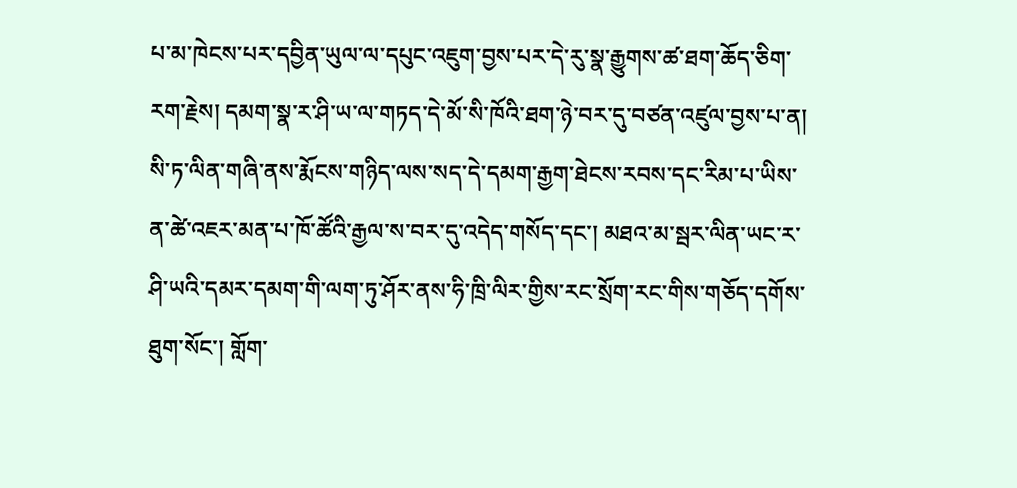པ་མ་ཁེངས་པར་དབྱིན་ཡུལ་ལ་དཔུང་འཇུག་བྱས་པར་དེ་རུ་སྣ་རྒྱུགས་ཚ་ཐག་ཆོད་ཅིག་རག་རྗེས། དམག་སྣ་ར་ཤི་ཡ་ལ་གཏད་དེ་མོ་སི་ཁོའི་ཐག་ཉེ་བར་དུ་བཙན་འཛུལ་བྱས་པ་ན། སི་ཏ་ལིན་གཞི་ནས་རྨོངས་གཉིད་ལས་སད་དེ་དམག་རྒྱག་ཐེངས་རབས་དང་རིམ་པ་ཡིས་ན་ཚེ་འཇར་མན་པ་ཁོ་ཚོའི་རྒྱལ་ས་བར་དུ་འདེད་གསོད་དང་། མཐའ་མ་སྦར་ལིན་ཡང་ར་ཤི་ཡའི་དམར་དམག་གི་ལག་ཏུ་ཤོར་ནས་ཧི་ཁྲི་ལིར་གྱིས་རང་སྲོག་རང་གིས་གཅོད་དགོས་ཐུག་སོང་། གློག་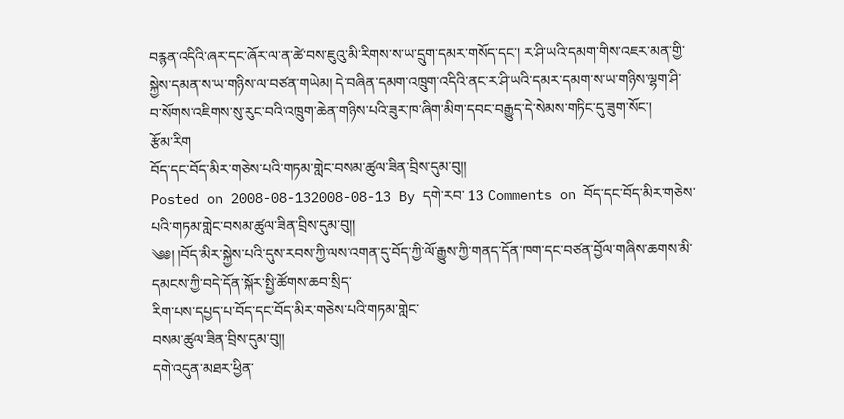བརྙན་འདིའི་ཞར་དང་ཞོར་ལ་ན་ཚེ་བས་ཇུའུ་མི་རིགས་ས་ཡ་དྲུག་དམར་གསོད་དང་། ར་ཤི་ཡའི་དམག་གིས་འཇར་མན་གྱི་སྐྱེས་དམན་ས་ཡ་གཉིས་ལ་བཙན་གཡེམ། དེ་བཞིན་དམག་འཁྲུག་འདིའི་ནང་ར་ཤི་ཡའི་དམར་དམག་ས་ཡ་གཉིས་ལྷག་ཤི་བ་སོགས་འཇིགས་སུ་རུང་བའི་འཁྲུག་ཆེན་གཉིས་པའི་ཟུར་ཁ་ཞིག་མིག་དབང་བརྒྱུད་དེ་སེམས་གཏིང་དུ་ཟུག་སོང་།
རྩོམ་རིག
བོད་དང་བོད་མིར་གཅེས་པའི་གཏམ་གླེང་བསམ་ཚུལ་ཟིན་བྲིས་དུམ་བུ།།
Posted on 2008-08-132008-08-13 By དགེ་རབ་ 13 Comments on བོད་དང་བོད་མིར་གཅེས་པའི་གཏམ་གླེང་བསམ་ཚུལ་ཟིན་བྲིས་དུམ་བུ།།
༄༅། །བོད་མིར་སྐྱེས་པའི་དུས་རབས་ཀྱི་ལས་འགན་དུ་བོད་ཀྱི་ལོ་རྒྱུས་ཀྱི་གནད་དོན་ཁག་དང་བཙན་བྱོལ་གཞིས་ཆགས་མི་དམངས་ཀྱི་བདེ་དོན་སྐོར་སྤྱི་ཚོགས་ཆབ་སྲིད་
རིག་པས་དཔྱད་པ་བོད་དང་བོད་མིར་གཅེས་པའི་གཏམ་གླེང་
བསམ་ཚུལ་ཟིན་བྲིས་དུམ་བུ།།
དགེ་འདུན་མཐར་ཕྱིན་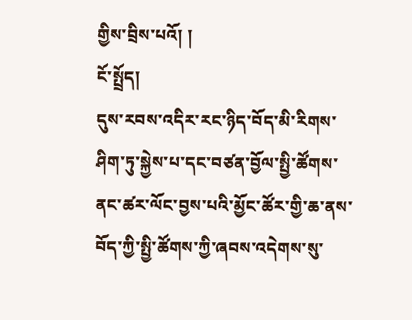གྱིས་བྲིས་པའོ། །
ངོ་སྤྲོད།
དུས་རབས་འདིར་རང་ཉིད་བོད་མི་རིགས་ཤིག་ཏུ་སྐྱེས་པ་དང་བཙན་བྱོལ་སྤྱི་ཚོགས་ནང་ཚར་ལོང་བྱས་པའི་མྱོང་ཚོར་གྱི་ཆ་ནས་བོད་ཀྱི་སྤྱི་ཚོགས་ཀྱི་ཞབས་འདེགས་སུ་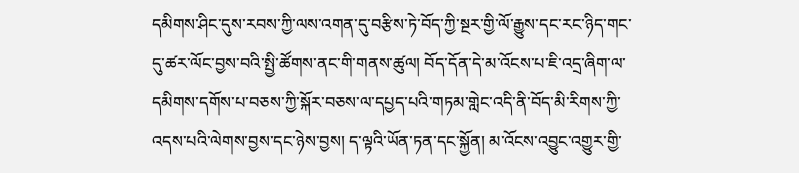དམིགས་ཤིང་དུས་རབས་ཀྱི་ལས་འགན་དུ་བརྩིས་ཏེ་བོད་ཀྱི་སྔར་གྱི་ལོ་རྒྱུས་དང་རང་ཉིད་གང་དུ་ཚར་ལོང་བྱས་བའི་སྤྱི་ཚོགས་ནང་གི་གནས་ཚུལ། བོད་དོན་དེ་མ་འོངས་པ་ཇི་འདྲ་ཞིག་ལ་དམིགས་དགོས་པ་བཅས་ཀྱི་སྐོར་བཅས་ལ་དཔྱད་པའི་གཏམ་གླེང་འདི་ནི་བོད་མི་རིགས་ཀྱི་འདས་པའི་ལེགས་བྱས་དང་ཉེས་བྱས། ད་ལྟའི་ཡོན་ཏན་དང་སྐྱོན། མ་འོངས་འབྱུང་འགྱུར་གྱི་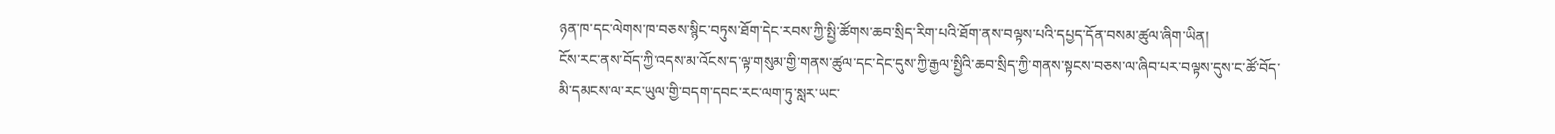ཉན་ཁ་དང་ལེགས་ཁ་བཅས་སྙིང་བཏུས་ཐོག་དེང་རབས་ཀྱི་སྤྱི་ཚོགས་ཆབ་སྲིད་རིག་པའི་ཐོག་ནས་བལྟས་པའི་དཔྱད་དོན་བསམ་ཚུལ་ཞིག་ཡིན།
ངོས་རང་ནས་བོད་ཀྱི་འདས་མ་འོངས་ད་ལྟ་གསུམ་གྱི་གནས་ཚུལ་དང་དེང་དུས་ཀྱི་རྒྱལ་སྤྱིའི་ཆབ་སྲིད་ཀྱི་གནས་སྟངས་བཅས་ལ་ཞིབ་པར་བལྟས་དུས་ང་ཚོ་བོད་མི་དམངས་ལ་རང་ཡུལ་གྱི་བདག་དབང་རང་ལག་ཏུ་སླར་ཡང་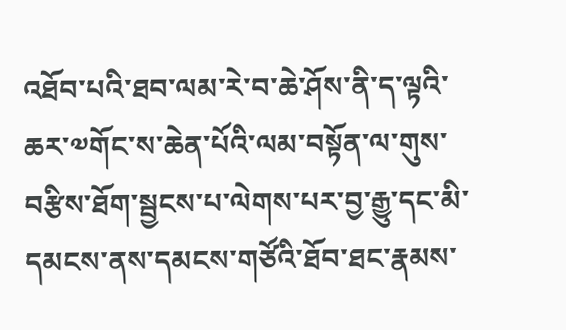འཐོབ་པའི་ཐབ་ལམ་རེ་བ་ཆེ་ཤོས་ནི་ད་ལྟའི་ཆར་༧གོང་ས་ཆེན་པོའི་ལམ་བསྟོན་ལ་གུས་བརྩིས་ཐོག་སྦྱངས་པ་ལེགས་པར་བྱ་རྒྱུ་དང་མི་དམངས་ནས་དམངས་གཙོའི་ཐོབ་ཐང་རྣམས་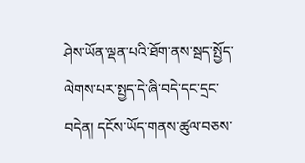ཤེས་ཡོན་ལྡན་པའི་ཐོག་ནས་སྦད་སྤྱོད་ལེགས་པར་སྤྱད་དེ་ཞི་བདེ་དང་དྲང་བདེན། དངོས་ཡོད་གནས་ཚུལ་བཅས་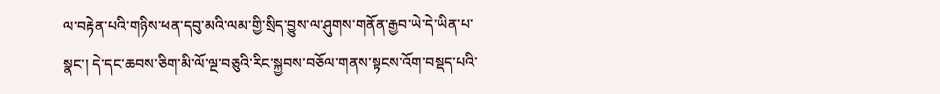ལ་བརྟེན་པའི་གཉིས་ཕན་དབུ་མའི་ལམ་གྱི་སྲིད་བྱུས་ལ་ཤུགས་གནོན་རྒྱབ་ཡེ་དེ་ཡིན་པ་སྣང་། དེ་དང་ཆབས་ཅིག་མི་ལོ་ལྔ་བཅུའི་རིང་སྐྱབས་བཅོལ་གནས་སྟངས་འོག་བསྡད་པའི་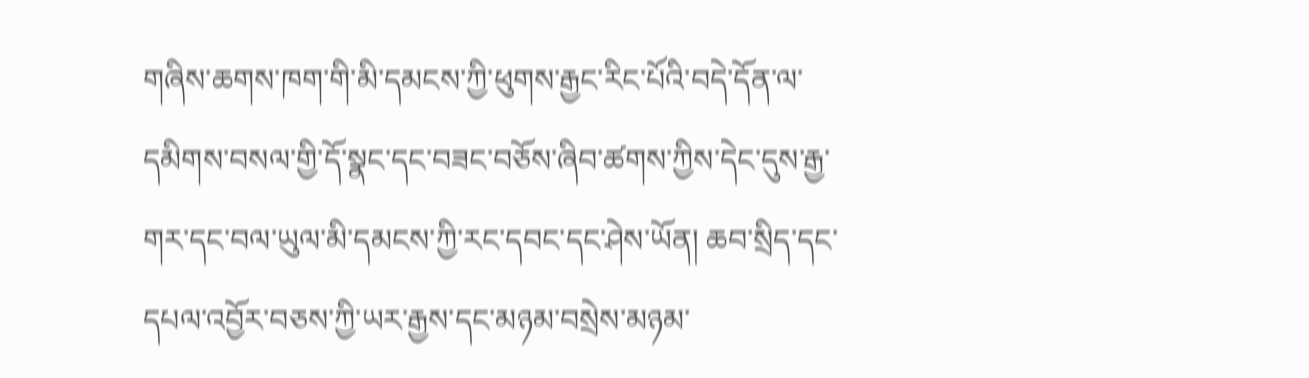གཞིས་ཆགས་ཁག་གི་མི་དམངས་ཀྱི་ཕུགས་རྒྱང་རིང་པོའི་བདེ་དོན་ལ་དམིགས་བསལ་གྱི་དོ་སྣང་དང་བཟང་བཅོས་ཞིབ་ཚགས་ཀྱིས་དེང་དུས་རྒྱ་གར་དང་བལ་ཡུལ་མི་དམངས་ཀྱི་རང་དབང་དང་ཤེས་ཡོན། ཆབ་སྲིད་དང་དཔལ་འབྱོར་བཅས་ཀྱི་ཡར་རྒྱས་དང་མཉམ་བསྲེས་མཉམ་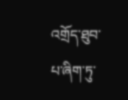འགྲོད་ཐུབ་པ་ཞིག་ཏུ་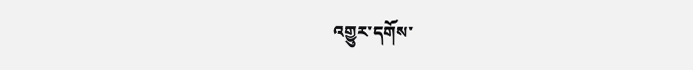འགྱུར་དགོས་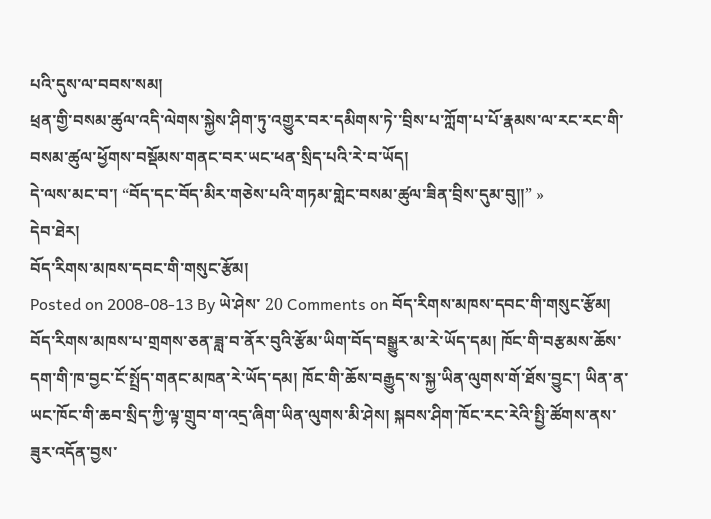པའི་དུས་ལ་བབས་སམ།
ཕྲན་གྱི་བསམ་ཚུལ་འདི་ལེགས་སྐྱེས་ཤིག་ཏུ་འགྱུར་བར་དམིགས་ཏེ་་བྲིས་པ་ཀློག་པ་པོ་རྣམས་ལ་རང་རང་གི་བསམ་ཚུལ་ཕྱོགས་བསྡོམས་གནང་བར་ཡང་ཕན་སྲིད་པའི་རེ་བ་ཡོད།
དེ་ལས་མང་བ་། “བོད་དང་བོད་མིར་གཅེས་པའི་གཏམ་གླེང་བསམ་ཚུལ་ཟིན་བྲིས་དུམ་བུ།།” »
དེབ་ཐེར།
བོད་རིགས་མཁས་དབང་གི་གསུང་རྩོམ།
Posted on 2008-08-13 By ཡེ་ཤེས་ 20 Comments on བོད་རིགས་མཁས་དབང་གི་གསུང་རྩོམ།
བོད་རིགས་མཁས་པ་གྲགས་ཅན་ཟླ་བ་ནོར་བུའི་རྩོམ་ཡིག་བོད་བསྒྱུར་མ་རེ་ཡོད་དམ། ཁོང་གི་བརྩམས་ཆོས་དག་གི་ཁ་བྱང་ངོ་སྤྲོད་གནང་མཁན་རེ་ཡོད་དམ། ཁོང་གི་ཆོས་བརྒྱུད་ས་སྐྱ་ཡིན་ལུགས་གོ་ཐོས་བྱུང་། ཡིན་ན་ཡང་ཁོང་གི་ཆབ་སྲིད་ཀྱི་ལྟ་གྲུབ་ག་འདྲ་ཞིག་ཡིན་ལུགས་མི་ཤེས། སྐབས་ཤིག་ཁོང་རང་རེའི་སྤྱི་ཚོགས་ནས་ཟུར་འདོན་བྱས་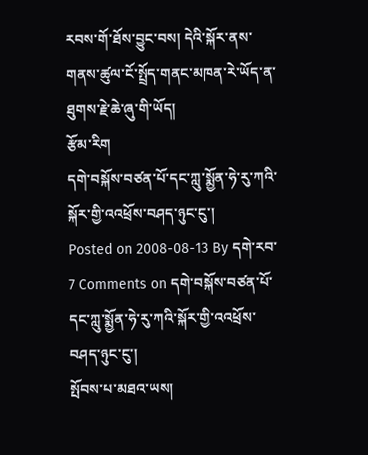རབས་གོ་ཐོས་བྱུང་བས། དེའི་སྐོར་ནས་གནས་ཚུལ་ངོ་སྤྲོད་གནང་མཁན་རེ་ཡོད་ན་ཐུགས་རྗེ་ཆེ་ཞུ་གི་ཡོད།
རྩོམ་རིག
དགེ་བསྐོས་བཙན་པོ་དང་ཀླུ་སྨྱོན་ཧེ་རུ་ཀའི་སྐོར་གྱི་འའཕྲོས་བཤད་ཉུང་ངུ་།
Posted on 2008-08-13 By དགེ་རབ་ 7 Comments on དགེ་བསྐོས་བཙན་པོ་དང་ཀླུ་སྨྱོན་ཧེ་རུ་ཀའི་སྐོར་གྱི་འའཕྲོས་བཤད་ཉུང་ངུ་།
སྤོབས་པ་མཐའ་ཡས།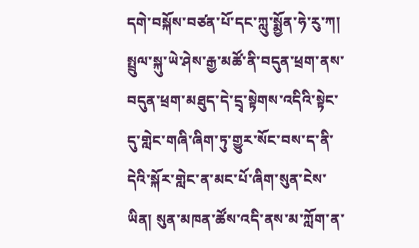དགེ་བསྐོས་བཙན་པོ་དང་ཀླུ་སྨྱོན་ཧེ་རུ་ཀ། སྤྲུལ་སྐུ་ཡེ་ཤེས་རྒྱ་མཚོ་ནི་བདུན་ཕྲག་ནས་བདུན་ཕྲག་མཐུད་དེ་དྲྭ་སྟེགས་འདིའི་སྟེང་དུ་གླེང་གཞི་ཞིག་ཏུ་གྱུར་སོང་བས་ད་ནི་དེའི་སྐོར་གླེང་ན་མང་པོ་ཞིག་སུན་ངེས་ཡིན། སུན་མཁན་ཚོས་འདི་ནས་མ་ཀློག་ན་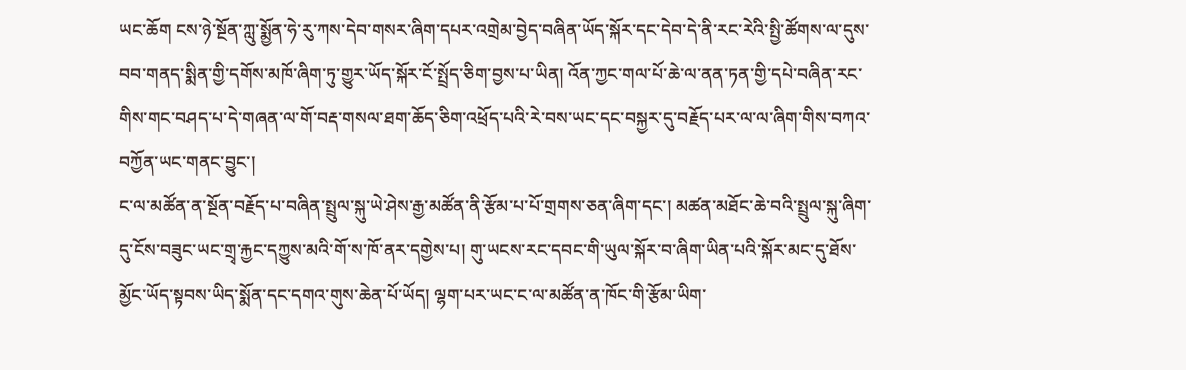ཡང་ཆོག ངས་ཉེ་སྔོན་ཀླུ་སྨྱོན་ཧེ་རུ་ཀས་དེབ་གསར་ཞིག་དཔར་འགྲེམ་བྱེད་བཞིན་ཡོད་སྐོར་དང་དེབ་དེ་ནི་རང་རེའི་སྤྱི་ཚོགས་ལ་དུས་བབ་གནད་སྨིན་གྱི་དགོས་མཁོ་ཞིག་ཏུ་གྱུར་ཡོད་སྐོར་ངོ་སྤྲོད་ཅིག་བྱས་པ་ཡིན། འོན་ཀྱང་གལ་པོ་ཆེ་ལ་ནན་ཏན་གྱི་དཔེ་བཞིན་རང་གིས་གང་བཤད་པ་དེ་གཞན་ལ་གོ་བརྡ་གསལ་ཐག་ཆོད་ཅིག་འཕྲོད་པའི་རེ་བས་ཡང་དང་བསྐྱར་དུ་བརྗོད་པར་ལ་ལ་ཞིག་གིས་བཀའ་བཀྱོན་ཡང་གནང་བྱུང་།
ང་ལ་མཚོན་ན་སྔོན་བརྗོད་པ་བཞིན་སྤྲུལ་སྐུ་ཡེ་ཤེས་རྒྱ་མཚོན་ནི་རྩོམ་པ་པོ་གྲགས་ཅན་ཞིག་དང་། མཚན་མཐོང་ཆེ་བའི་སྤྲུལ་སྐུ་ཞིག་དུ་ངོས་བཟུང་ཡང་གྲྭ་རྐྱང་དཀྱུས་མའི་གོ་ས་ཁོ་ནར་དགྱེས་པ། གུ་ཡངས་རང་དབང་གི་ཡུལ་སྐོར་བ་ཞིག་ཡིན་པའི་སྐོར་མང་དུ་ཐོས་མྱོང་ཡོད་སྟབས་ཡིད་སྨོན་དང་དགའ་གུས་ཆེན་པོ་ཡོད། ལྷག་པར་ཡང་ང་ལ་མཚོན་ན་ཁོང་གི་རྩོམ་ཡིག་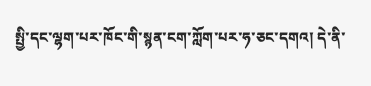སྤྱི་དང་ལྷག་པར་ཁོང་གི་སྙན་ངག་ཀློག་པར་ཧ་ཅང་དགའ། དེ་ནི་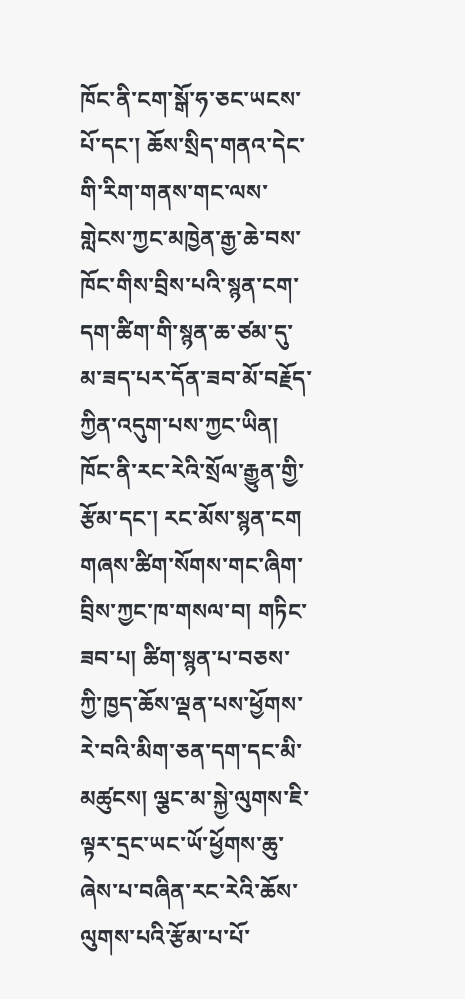ཁོང་ནི་ངག་སྒོ་ཧ་ཅང་ཡངས་པོ་དང་། ཆོས་སྲིད་གནའ་དེང་གི་རིག་གནས་གང་ལས་གླེངས་ཀྱང་མཁྱེན་རྒྱ་ཆེ་བས་ཁོང་གིས་བྲིས་པའི་སྙན་ངག་དག་ཚིག་གི་སྙན་ཆ་ཙམ་དུ་མ་ཟད་པར་དོན་ཟབ་མོ་བརྗོད་ཀྱིན་འདུག་པས་ཀྱང་ཡིན། ཁོང་ནི་རང་རེའི་སྲོལ་རྒྱུན་གྱི་རྩོམ་དང་། རང་མོས་སྙན་ངག གཞས་ཚིག་སོགས་གང་ཞིག་བྲིས་ཀྱང་ཁ་གསལ་བ། གཏིང་ཟབ་པ། ཚིག་སྙན་པ་བཅས་ཀྱི་ཁྱད་ཆོས་ལྡན་པས་ཕྱོགས་རེ་བའི་མིག་ཅན་དག་དང་མི་མཚུངས། ལྕང་མ་སྐྱེ་ལུགས་ཇི་ལྟར་དྲང་ཡང་ཡོ་ཕྱོགས་ཆུ་ཞེས་པ་བཞིན་རང་རེའི་ཆོས་ལུགས་པའི་རྩོམ་པ་པོ་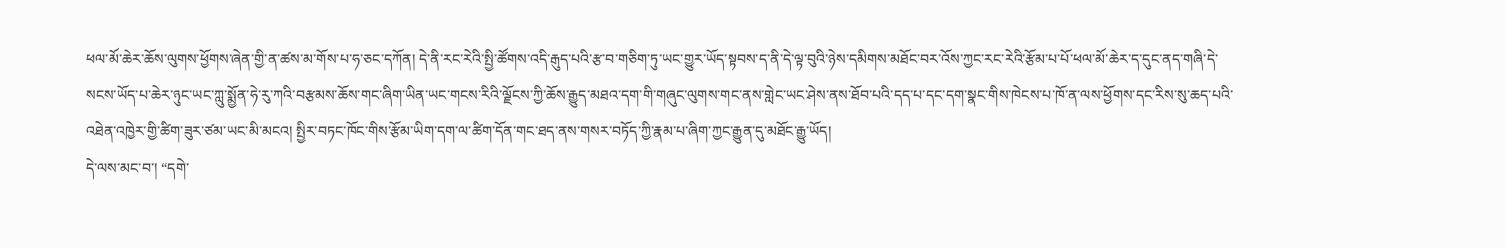ཕལ་མོ་ཆེར་ཆོས་ལུགས་ཕྱོགས་ཞེན་གྱི་ན་ཚས་མ་གོས་པ་ཧ་ཅང་དཀོན། དེ་ནི་རང་རེའི་སྤྱི་ཚོགས་འདི་རྒུད་པའི་རྩ་བ་གཅིག་ཏུ་ཡང་གྱུར་ཡོད་སྟབས་ད་ནི་དེ་ལྟ་བུའི་ཉེས་དམིགས་མཐོང་བར་འོས་ཀྱང་རང་རེའི་རྩོམ་པ་པོ་ཕལ་མོ་ཆེར་ད་དུང་ནད་གཞི་དེ་སངས་ཡོད་པ་ཆེར་ཉུང་ཡང་ཀླུ་སྨྱོན་ཧེ་རུ་ཀའི་བརྩམས་ཆོས་གང་ཞིག་ཡིན་ཡང་གངས་རིའི་ལྗོངས་ཀྱི་ཆོས་རྒྱུད་མཐའ་དག་གི་གཞུང་ལུགས་གང་ནས་གླེང་ཡང་ཤེས་ནས་ཐོབ་པའི་དད་པ་དང་དག་སྣང་གིས་ཁེངས་པ་ཁོ་ན་ལས་ཕྱོགས་དང་རིས་སུ་ཆད་པའི་འཐེན་འཁྱེར་གྱི་ཚིག་ཟུར་ཙམ་ཡང་མི་མངའ། སྤྱིར་བཏང་ཁོང་གིས་རྩོམ་ཡིག་དག་ལ་ཚིག་དོན་གང་ཐད་ནས་གསར་བཏོད་ཀྱི་རྣམ་པ་ཞིག་ཀྱང་རྒྱུན་དུ་མཐོང་རྒྱུ་ཡོད།
དེ་ལས་མང་བ་། “དགེ་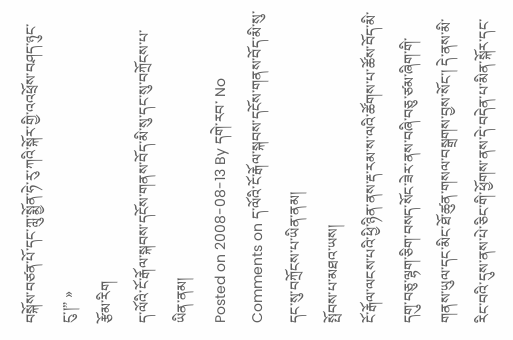བསྐོས་བཙན་པོ་དང་ཀླུ་སྨྱོན་ཧེ་རུ་ཀའི་སྐོར་གྱི་འའཕྲོས་བཤད་ཉུང་ངུ་།” »
རྩོམ་རིག
ད་ལོའི་ངོ་རྒོལ་སྐབས་དངོས་གནས་བོད་མི་སུ་དང་སུ་བཀྲོངས་པ་ཡིན་ནམ།
Posted on 2008-08-13 By དགེ་རབ་ No Comments on ད་ལོའི་ངོ་རྒོལ་སྐབས་དངོས་གནས་བོད་མི་སུ་དང་སུ་བཀྲོངས་པ་ཡིན་ནམ།
སྤོབས་པ་མཐའ་ཡས།
ངོ་རྒོལ་ལངས་པའི་ཕྱི་ཉིན་ནས་རྡ་རམ་ས་ལའི་ཚོགས་པ་ཚོས་བོད་མི་དགུ་བཅུ་ལྷག་ཅིག་བསད་སོང་ཟེར་ནས་བཞི་བཅུ་ཙམ་ཞིག་གི་གནས་ཡུལ་དང་མིང་ཐོ་ཚུན་གསལ་བསྒྲགས་བྱས་སོང་། དེ་ནས་མི་རིང་བའི་དུས་ནས་པེ་ཅིང་གི་ཕྱོགས་ནས་དེ་བདེན་པ་མིན་སྐོར་དང་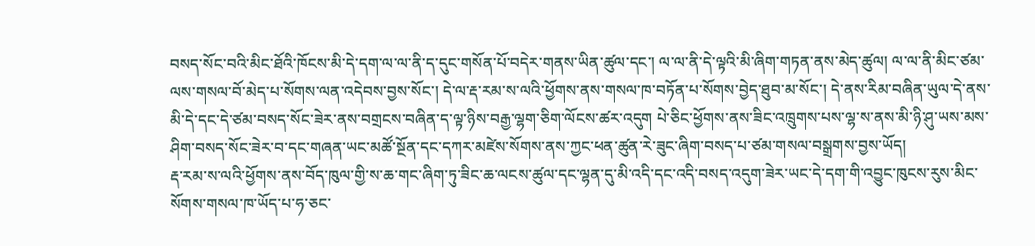བསད་སོང་བའི་མིང་ཐོའི་ཁོངས་མི་དེ་དག་ལ་ལ་ནི་ད་དུང་གསོན་པོ་བདེར་གནས་ཡིན་ཚུལ་དང་། ལ་ལ་ནི་དེ་ལྟའི་མི་ཞིག་གཏན་ནས་མེད་ཚུལ། ལ་ལ་ནི་མིང་ཙམ་ལས་གསལ་བོ་མེད་པ་སོགས་ལན་འདེབས་བྱས་སོང་། དེ་ལ་རྡ་རམ་ས་ལའི་ཕྱོགས་ནས་གསལ་ཁ་བཏོན་པ་སོགས་བྱེད་ཐུབ་མ་སོང་། དེ་ནས་རིམ་བཞིན་ཡུལ་དེ་ནས་མི་དེ་དང་དེ་ཙམ་བསད་སོང་ཟེར་ནས་བགྲངས་བཞིན་ད་ལྟ་ཉིས་བརྒྱ་ལྷག་ཅིག་ལོངས་ཚར་འདུག པེ་ཅིང་ཕྱོགས་ནས་ཟིང་འཁྲུགས་པས་ལྷ་ས་ནས་མི་ཉི་ཤུ་ཡས་མས་ཤིག་བསད་སོང་ཟེར་བ་དང་གཞན་ཡང་མཚོ་སྔོན་དང་དཀར་མཛེས་སོགས་ནས་ཀྱང་ཕན་ཚུན་རེ་ཟུང་ཞིག་བསད་པ་ཙམ་གསལ་བསྒྲགས་བྱས་ཡོད།
རྡ་རམ་ས་ལའི་ཕྱོགས་ནས་བོད་ཁུལ་གྱི་ས་ཆ་གང་ཞིག་ཏུ་ཟིང་ཆ་ལངས་ཚུལ་དང་ལྷན་དུ་མི་འདི་དང་འདི་བསད་འདུག་ཟེར་ཡང་དེ་དག་གི་འབྱུང་ཁུངས་རུས་མིང་སོགས་གསལ་ཁ་ཡོད་པ་ཧ་ཅང་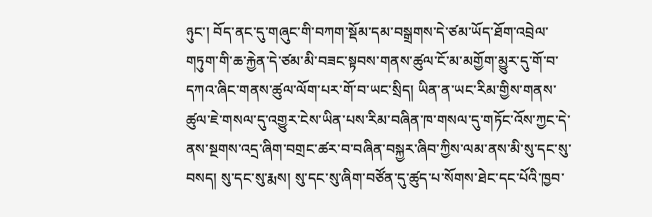ཉུང་། བོད་ནང་དུ་གཞུང་གི་བཀག་སྡོམ་དམ་བསྒྲགས་དེ་ཙམ་ཡོད་ཐོག་འབྲེལ་གཏུག་གི་ཆ་རྐྱེན་དེ་ཙམ་མི་བཟང་སྟབས་གནས་ཚུལ་ངོ་མ་མགྱོག་མྱུར་དུ་གོ་བ་དཀའ་ཞིང་གནས་ཚུལ་ལོག་པར་གོ་བ་ཡང་སྲིད། ཡིན་ན་ཡང་རིམ་གྱིས་གནས་ཚུལ་ཇེ་གསལ་དུ་འགྱུར་ངེས་ཡིན་པས་རིམ་བཞིན་ཁ་གསལ་དུ་གཏོང་འོས་ཀྱང་དེ་ནས་སྔགས་འདྲ་ཞིག་བགྲང་ཚར་བ་བཞིན་བསྐྱར་ཞིབ་ཀྱིས་ལམ་ནས་མི་སུ་དང་སུ་བསད། སུ་དང་སུ་རྨས། སུ་དང་སུ་ཞིག་བཙོན་དུ་ཚུད་པ་སོགས་ཐེང་དང་པོའི་ཁྱབ་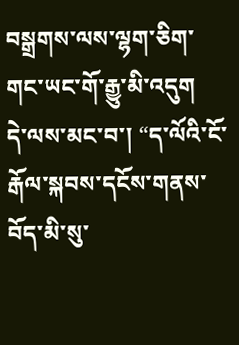བསྒྲགས་ལས་ལྷག་ཅིག་གང་ཡང་གོ་རྒྱུ་མི་འདུག
དེ་ལས་མང་བ་། “ད་ལོའི་ངོ་རྒོལ་སྐབས་དངོས་གནས་བོད་མི་སུ་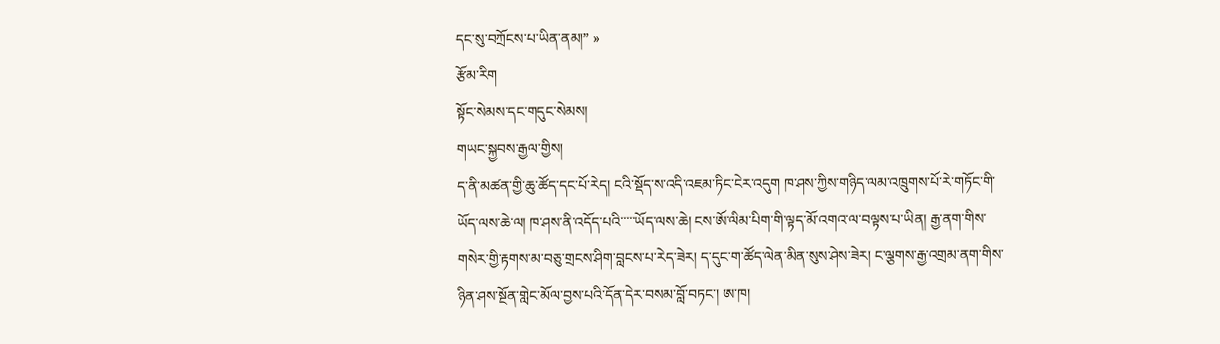དང་སུ་བཀྲོངས་པ་ཡིན་ནམ།” »
རྩོམ་རིག
སྟོང་སེམས་དང་གདུང་སེམས།
གཡང་སྐྱབས་རྒྱལ་གྱིས།
ད་ནི་མཚན་གྱི་ཆུ་ཚོད་དང་པོ་རེད། ངའི་སྡོད་ས་འདི་འཇམ་ཏིང་ངེར་འདུག ཁ་ཤས་ཀྱིས་གཉིད་ལམ་འཁྲུགས་པོ་རེ་གཏོང་གི་ཡོད་ལས་ཆེ་ལ། ཁ་ཤས་ནི་འདོད་པའི་་་་་ཡོད་ལས་ཆེ། ངས་ཨོ་ལིམ་པིག་གི་ལྟད་མོ་འགའ་ལ་བལྟས་པ་ཡིན། རྒྱ་ནག་གིས་གསེར་གྱི་རྟགས་མ་བཅུ་གྲངས་ཤིག་བླངས་པ་རེད་ཟེར། ད་དུང་ག་ཚོད་ལེན་མིན་སུས་ཤེས་ཟེར། ང་ལྕགས་རྒྱ་འགྲམ་ནག་གིས་ཉིན་ཤས་སྔོན་གླེང་མོལ་བྱས་པའི་དོན་དེར་བསམ་བློ་བཏང་། ཨ་ཁ།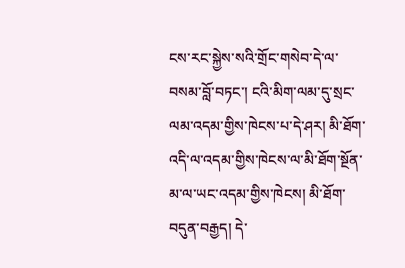ངས་རང་སྐྱེས་སའི་གྲོང་གསེབ་དེ་ལ་བསམ་བློ་བཏང་། ངའི་མིག་ལམ་དུ་སྲང་ལམ་འདམ་གྱིས་ཁེངས་པ་དེ་ཤར། མི་ཐོག་འདི་ལ་འདམ་གྱིས་ཁེངས་ལ་མི་ཐོག་སྔོན་མ་ལ་ཡང་འདམ་གྱིས་ཁེངས། མི་ཐོག་བདུན་བརྒྱད། དེ་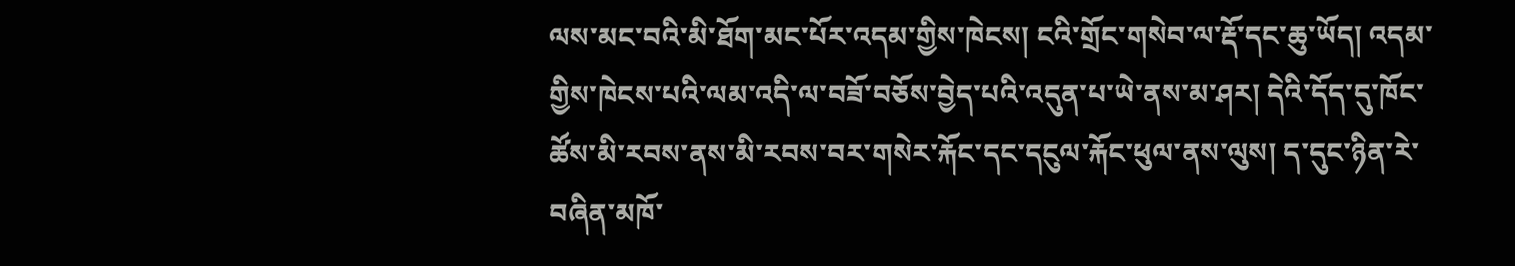ལས་མང་བའི་མི་ཐོག་མང་པོར་འདམ་གྱིས་ཁེངས། ངའི་གྲོང་གསེབ་ལ་རྡོ་དང་ཆུ་ཡོད། འདམ་གྱིས་ཁེངས་པའི་ལམ་འདི་ལ་བཟོ་བཅོས་བྱེད་པའི་འདུན་པ་ཡེ་ནས་མ་ཤར། དེའི་དོད་དུ་ཁོང་ཚོས་མི་རབས་ནས་མི་རབས་བར་གསེར་རྐོང་དང་དངུལ་རྐོང་ཕུལ་ནས་ལུས། ད་དུང་ཉིན་རེ་བཞིན་མཁོ་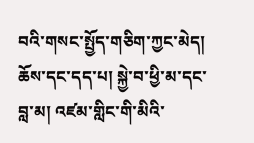བའི་གསང་སྤྱོད་གཅིག་ཀྱང་མེད། ཆོས་དང་དད་པ། སྐྱེ་བ་ཕྱི་མ་དང་བླ་མ། འཛམ་གླིང་གི་མིའི་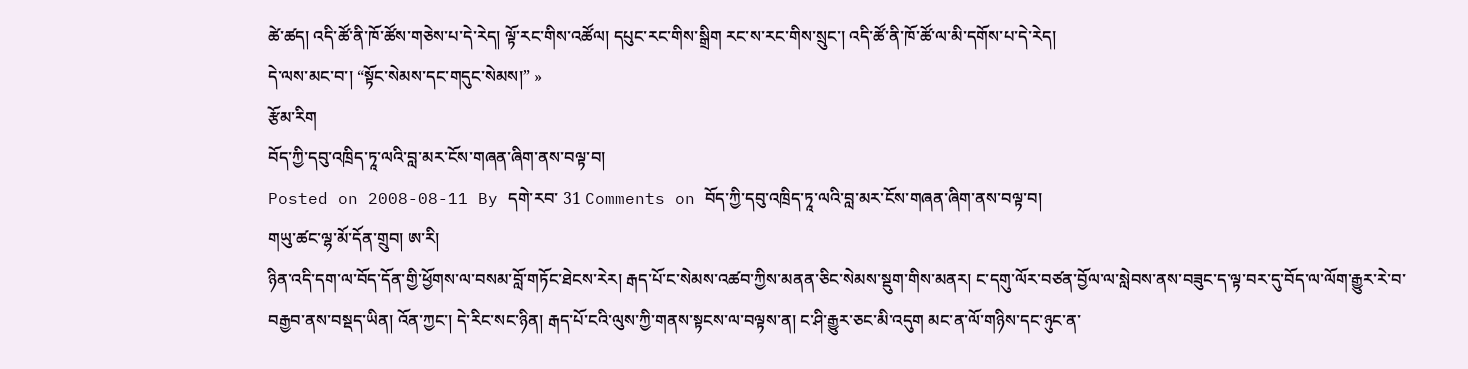ཚེ་ཚད། འདི་ཚོ་ནི་ཁོ་ཚོས་གཅེས་པ་དེ་རེད། ལྟོ་རང་གིས་འཚོལ། དཔུང་རང་གིས་སྒྲིག རང་ས་རང་གིས་སྲུང་། འདི་ཚོ་ནི་ཁོ་ཚོ་ལ་མི་དགོས་པ་དེ་རེད།
དེ་ལས་མང་བ་། “སྟོང་སེམས་དང་གདུང་སེམས།” »
རྩོམ་རིག
བོད་ཀྱི་དབུ་འཁྲིད་ཏཱ་ལའི་བླ་མར་ངོས་གཞན་ཞིག་ནས་བལྟ་བ།
Posted on 2008-08-11 By དགེ་རབ་ 31 Comments on བོད་ཀྱི་དབུ་འཁྲིད་ཏཱ་ལའི་བླ་མར་ངོས་གཞན་ཞིག་ནས་བལྟ་བ།
གཡུ་ཚང་ལྷ་མོ་དོན་གྲུབ། ཨ་རི།
ཉིན་འདི་དག་ལ་བོད་དོན་གྱི་ཕྱོགས་ལ་བསམ་བློ་གཏོང་ཐེངས་རེར། རྒད་པོ་ང་སེམས་འཚབ་ཀྱིས་མནན་ཅིང་སེམས་སྡུག་གིས་མནར། ང་དགུ་ལོར་བཙན་བྱོལ་ལ་སླེབས་ནས་བཟུང་ད་ལྟ་བར་དུ་བོད་ལ་ལོག་རྒྱུར་རེ་བ་བརྒྱབ་ནས་བསྡད་ཡིན། འོན་ཀྱང་། དེ་རིང་སང་ཉིན། རྒད་པོ་ངའི་ལུས་ཀྱི་གནས་སྟངས་ལ་བལྟས་ན། ང་ཤི་རྒྱུར་ཅང་མི་འདུག མང་ན་ལོ་གཉིས་དང་ཉུང་ན་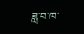ཟླ་བ་ཁ་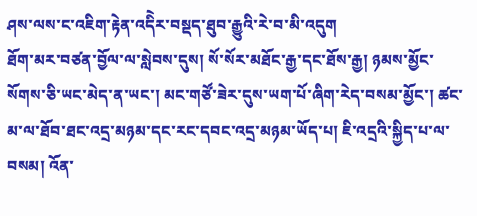ཤས་ལས་ང་འཇིག་རྟེན་འདིེར་བསྡད་ཐུབ་རྒྱུའི་རེ་བ་མི་འདུག
ཐོག་མར་བཙན་བྱོལ་ལ་སླེབས་དུས། སོ་སོར་མཐོང་རྒྱ་དང་ཐོས་རྒྱ། ཉམས་མྱོང་སོགས་ཅི་ཡང་མེད་ན་ཡང་། མང་གཙོ་ཟེར་དུས་ཡག་པོ་ཞིག་རེད་བསམ་མྱོང་། ཚང་མ་ལ་ཐོབ་ཐང་འདྲ་མཉམ་དང་རང་དབང་འདྲ་མཉམ་ཡོད་པ། ཇི་འདྲའི་སྐྱིད་པ་ལ་བསམ། འོན་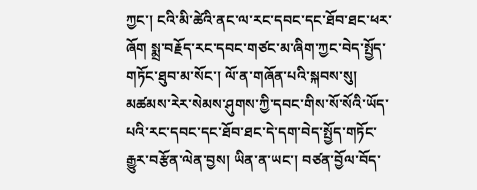ཀྱང་། ངའི་མི་ཚེའི་ནང་ལ་རང་དབང་དང་ཐོབ་ཐང་ཕར་ཞོག སྨྲ་བརྗོད་རང་དབང་གཙང་མ་ཞིག་ཀྱང་བེད་སྤྱོད་གཏོང་ཐུབ་མ་སོང་། ལོ་ན་གཞོན་པའི་སྐབས་སུ། མཚམས་རེར་སེམས་ཤུགས་ཀྱི་དབང་གིས་སོ་སོའི་ཡོད་པའི་རང་དབང་དང་ཐོབ་ཐང་དེ་དག་བེད་སྤྱོད་གཏོང་རྒྱུར་བརྩོན་ལེན་བྱས། ཡིན་ན་ཡང་། བཙན་བྱོལ་བོད་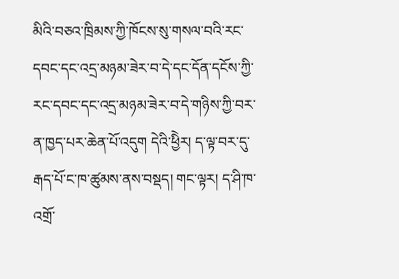མིའི་བཅའ་ཁྲིམས་ཀྱི་ཁོངས་སུ་གསལ་བའི་རང་དབང་དང་འདྲ་མཉམ་ཟེར་བ་དེ་དང་དོན་དངོས་ཀྱི་རང་དབང་དང་འདྲ་མཉམ་ཟེར་བ་དེ་གཉིས་ཀྱི་བར་ན་ཁྱད་པར་ཆེན་པོ་འདུག དེའི་ཕྱིེར། ད་ལྟ་བར་དུ་རྒད་པོ་ང་ཁ་ཚུམས་ནས་བསྡད། གང་ལྟར། ད་ཤི་ཁ་འགྲོ་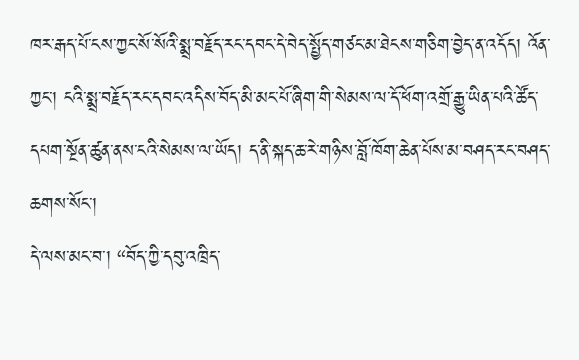ཁར་རྒད་པོ་ངས་ཀྱང་སོ་སོའི་སྨྲ་བརྗོད་རང་དབང་དེ་བེད་སྤྱོད་གཙང་མ་ཐེངས་གཅིག་བྱེད་ན་འདོད། འོན་ཀྱང་། ངའི་སྨྲ་བརྗོད་རང་དབང་འདིས་བོད་མི་མང་པོ་ཞིག་གི་སེམས་ལ་དོ་ཕོག་འགྲོ་རྒྱུ་ཡིན་པའི་ཚོད་དཔག་སྔོན་ཚུན་ནས་ངའི་སེམས་ལ་ཡོད། ད་ནི་སྐད་ཆ་རེ་གཉིས་བློ་ཁོག་ཆེན་པོས་མ་བཤད་རང་བཤད་ཆགས་སོང་།
དེ་ལས་མང་བ་། “བོད་ཀྱི་དབུ་འཁྲིད་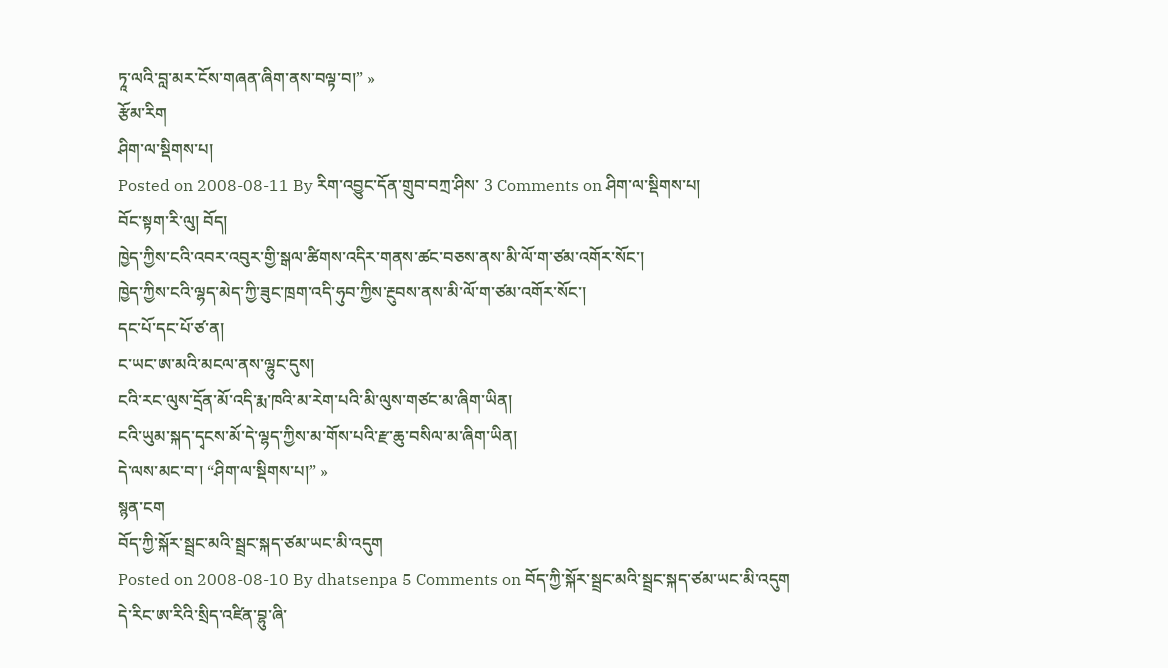ཏཱ་ལའི་བླ་མར་ངོས་གཞན་ཞིག་ནས་བལྟ་བ།” »
རྩོམ་རིག
ཤིག་ལ་སྡིགས་པ།
Posted on 2008-08-11 By རིག་འབྱུང་དོན་གྲུབ་བཀྲ་ཤིས་ 3 Comments on ཤིག་ལ་སྡིགས་པ།
བོང་སྟག་རི་ལུ། བོད།
ཁྱེད་ཀྱིས་ངའི་འབར་འབུར་གྱི་སྒལ་ཚིགས་འདིར་གནས་ཚང་བཅས་ནས་མི་ལོ་ག་ཙམ་འགོར་སོང་།
ཁྱེད་ཀྱིས་ངའི་ལྷད་མེད་ཀྱི་ཟུང་ཁྲག་འདི་ཧུབ་ཀྱིས་རྔུབས་ནས་མི་ལོ་ག་ཙམ་འགོར་སོང་།
དང་པོ་དང་པོ་ཙ་ན།
ང་ཡང་ཨ་མའི་མངལ་ནས་ལྷུང་དུས།
ངའི་རང་ལུས་དྲོན་མོ་འདི་རྨ་ཁའི་མ་རེག་པའི་མི་ལུས་གཙང་མ་ཞིག་ཡིན།
ངའི་ཡུམ་སྐད་དྭངས་མོ་དེ་ལྷད་ཀྱིས་མ་གོས་པའི་རྫ་ཆུ་བསིལ་མ་ཞིག་ཡིན།
དེ་ལས་མང་བ་། “ཤིག་ལ་སྡིགས་པ།” »
སྙན་ངག
བོད་ཀྱི་སྐོར་སྦྲང་མའི་སྦྲང་སྐད་ཙམ་ཡང་མི་འདུག
Posted on 2008-08-10 By dhatsenpa 5 Comments on བོད་ཀྱི་སྐོར་སྦྲང་མའི་སྦྲང་སྐད་ཙམ་ཡང་མི་འདུག
དེ་རིང་ཨ་རིའི་སྲིད་འཛིན་བྷུ་ཞི་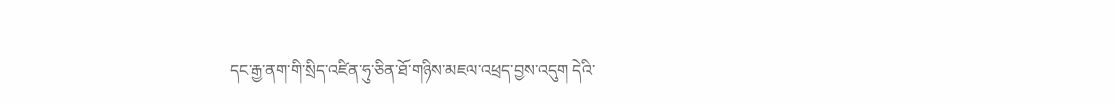དང་རྒྱ་ནག་གི་སྲིད་འཛིན་ཧུ་ཅིན་ཐོ་གཉིས་མཇལ་འཕྲད་བྱས་འདུག དེའི་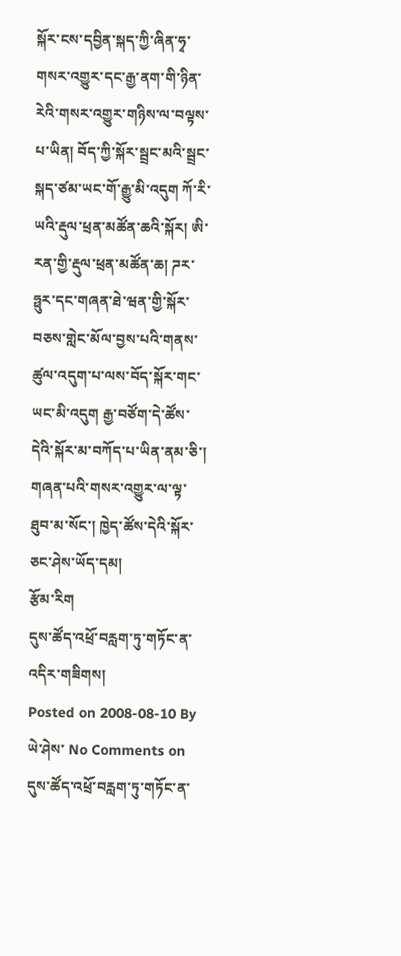སྐོར་ངས་དབྱིན་སྐད་ཀྱི་ཞིན་ཧྭ་གསར་འགྱུར་དང་རྒྱ་ནག་གི་ཉིན་རེའི་གསར་འགྱུར་གཉིས་ལ་བལྟས་པ་ཡིན། བོད་ཀྱི་སྐོར་སྦྲང་མའི་སྦྲང་སྐད་ཙམ་ཡང་གོ་རྒྱུ་མི་འདུག ཀོ་རི་ཡའི་རྡུལ་ཕྲན་མཚོན་ཆའི་སྐོར། ཨི་རན་གྱི་རྡུལ་ཕྲན་མཚོན་ཆ། ཌར་ཧྥུར་དང་གཞན་ཐེ་ཝན་གྱི་སྐོར་བཅས་གླེང་མོལ་བྱས་པའི་གནས་ཚུལ་འདུག་པ་ལས་བོད་སྐོར་གང་ཡང་མི་འདུག རྒྱ་བཙོག་དེ་ཚོས་དེའི་སྐོར་མ་བཀོད་པ་ཡིན་ནམ་ཅི་། གཞན་པའི་གསར་འགྱུར་ལ་ལྟ་ཐུབ་མ་སོང་། ཁྱེད་ཚོས་དེའི་སྐོར་ཅང་ཤེས་ཡོད་དམ།
རྩོམ་རིག
དུས་ཚོད་འཕྲོ་བརླག་ཏུ་གཏོང་ན་འདིར་གཟིགས།
Posted on 2008-08-10 By ཡེ་ཤེས་ No Comments on དུས་ཚོད་འཕྲོ་བརླག་ཏུ་གཏོང་ན་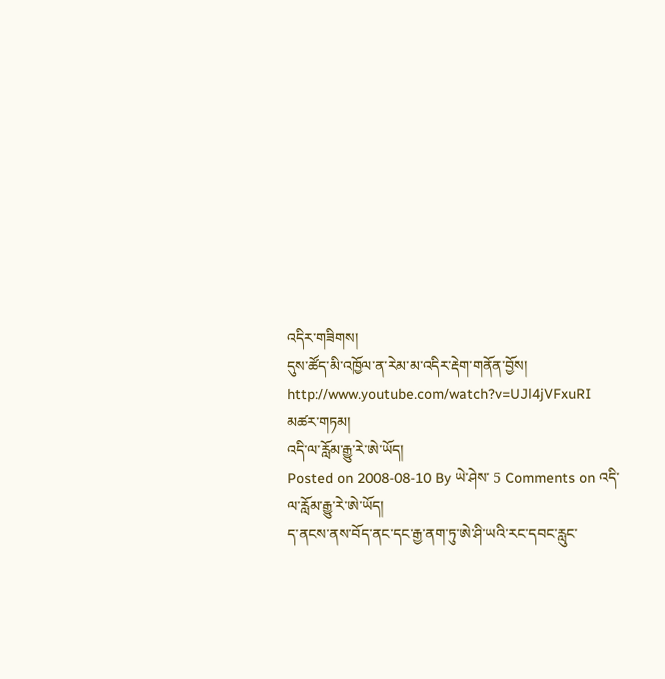འདིར་གཟིགས།
དུས་ཚོད་མི་འཁྱོལ་ན་རེམ་མ་འདིར་རྡེག་གནོན་བྱོས། http://www.youtube.com/watch?v=UJl4jVFxuRI
མཚར་གཏམ།
འདི་ལ་རློམ་རྒྱུ་རེ་ཨེ་ཡོད།
Posted on 2008-08-10 By ཡེ་ཤེས་ 5 Comments on འདི་ལ་རློམ་རྒྱུ་རེ་ཨེ་ཡོད།
ད་ནངས་ནས་བོད་ནང་དང་རྒྱ་ནག་ཏུ་ཨེ་ཤི་ཡའི་རང་དབང་རླུང་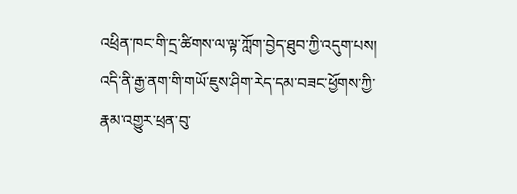འཕྲིན་ཁང་གི་དྲ་ཚིགས་ལ་ལྟ་ཀློག་བྱེད་ཐུབ་ཀྱི་འདུག་པས། འདི་ནི་རྒྱ་ནག་གི་གཡོ་ཇུས་ཤིག་རེད་དམ་བཟང་ཕྱོགས་ཀྱི་རྣམ་འགྱུར་ཕྲན་བུ་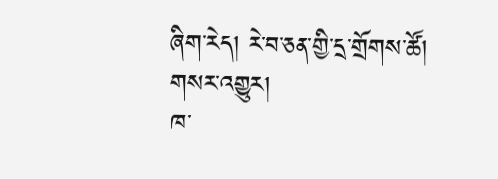ཞིག་རེད། རེ་བ་ཅན་གྱི་དྲ་གྲོགས་ཚོ།
གསར་འགྱུར།
ཁ་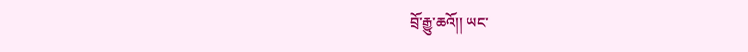བྲོ་རྒྱུ་ཆའོ།། ཡང་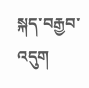སྐད་བརྒྱབ་འདུག